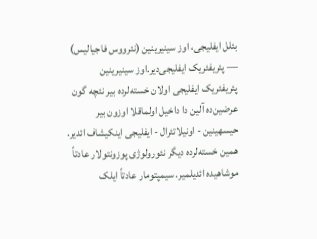بئلل ایفلیجی، اوز سینیرینین (نئرووس فاجیالیس) — پئریفئریک ایفلیجی‌دیر.اوز سینیرینین پئریفئریک ایفلیجی اولان خسته‌لرده بیر نئچه گون عرضین‌ده آلین دا داخیل اولماقلا اوزون بیر حیسهینین - اونیلاتئرال - ایفلیجی اینکیشاف ائدیر. همین خسته‌لرده دیگر نئورولوژی پوزونتولار عادتاً موشاهیده ائدیلمیر. سیمپتومار عادتاً ایلک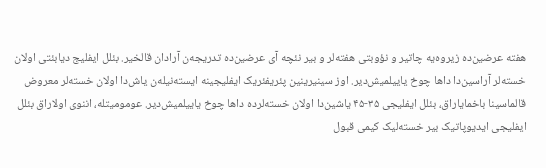هفته عرضین‌ده زیروه‌یه چاتیر و نؤوبتی هفته‌لر و بیر نئچه آی عرضین‌ده تدریجه‌ن آرادان قالخیر. بئلل ایفلیج دیابئتی اولان خسته‌لر آراسین‌دا داها چوخ یاییلمیش‌دیر. اوز سینیرینین پئریفئریک ایفلیجینه ایسته‌نیله‌ن یاش‌دا اولان خسته‌لر معروض قالماسینا باخمایاراق، بئلل ایفلیجی ۳۵-۴۵ یاشین‌دا اولان خسته‌لرده داها چوخ یاییلمیش‌دیر. عومومیتله، اننوی اولاراق بئلل ایفلیجی ایدیوپاتیک بیر خسته‌لیک کیمی قبول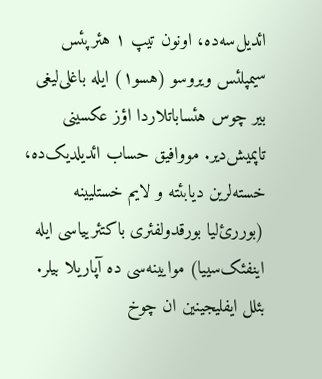ائدیل‌سه‌ده، اونون تیپ ۱ هئرپئس سیمپلئس ویروسو (هسو۱) ایله باغلی‌لیغی بیر چوس هئساباتلاردا اؤز عکسینی تاپمیش‌دیر. مووافیق حساب ائدیلدیک‌ده، خسته‌لرین دیابئته و لایم خستلیینه (بوررئ‌لیا بورقدولفئری باکتئرییاسی ایله اینفئک‌سییا) موایینه‌سی ده آپاریلا بیلر. بئلل ایفلیجینین ان چوخ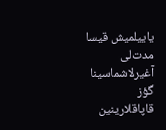یاییلمیش قیسا مدت‌لی آغیرلاشماسینا گؤز قاپاقلارینین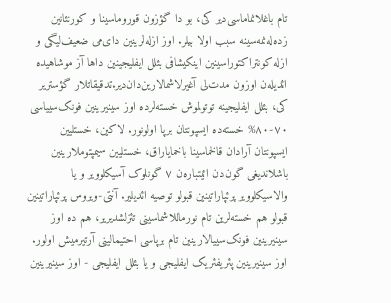تام باغلانماماسی‌دیر کی، بو دا گؤزون قوروماسینا و کورنئانین زده‌له‌نمه‌سینه سبب اولا بیلر. اوز ازله‌لرینین دای‌می ضعیف‌لیگی و ازله کونتراکتوراسینین اینکیشافی بئلل ایفلیجینین داها آز موشاهیده ائدیله‌ن اوزون مدت‌لی آغیرلاشمالارین‌دان‌دیر.تدقیقاتلار گؤستریر کی، بئلل ایفلیجینه توتولموش خسته‌لرده اوز سینیرینین فونک‌سییاسی ۷۰-۸۰% خسته‌ده ایسپونتان برپا اولونور. لاکین، خستلیین ایسپونتان آرادان قالخماسینا باخمایاراق، خستلیین سیمپتوملارینین باشلاندیغی گون‌دن ائیتباره‌ن ۷ گونلوک آسیکلوویر و یا والاسیکلوویر پرئپاراتینین قبولو توصیه ائدیلیر. آنتی-ویروس پرئپاراتینین قبولو هم خسته‌لرین تام نورماللاشماسینی تئزلشدیریر، هم ده اوز سینیرینین فونک‌سییالارینین تام برپاسی احتیمالینی آرتیرمیش اولور. اوز سینیرینین پئریفئریک ایفلیجی و یا بئلل ایفلیجی - اوز سینیرینین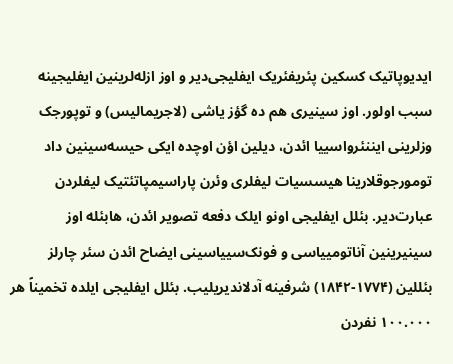ایدیوپاتیک کسکین پئریفئریک ایفلیجی‌دیر و اوز ازله‌لرینین ایفلیجینه سبب اولور. اوز سینیری هم ده گؤز یاشی (لاجریمالیس) و توپورجک وزلرینی ایننئرواسییا ائدن، دیلین اؤن اوچده ایکی حیسه‌سینین داد تومورجوقلارینا هیسسیات لیفلری وئرن پاراسیمپاتئتیک لیفلردن عبارت‌دیر. بئلل ایفلیجی اونو ایلک دفعه تصویر ائدن، هابئله اوز سینیرینین آناتومییاسی و فونک‌سییاسینی ایضاح ائدن سئر چارلز بئللین (۱۷۷۴-۱۸۴۲) شرفینه آدلاندیریلیب. بئلل ایفلیجی ایلده تخمیناً هر ۱۰۰.۰۰۰ نفردن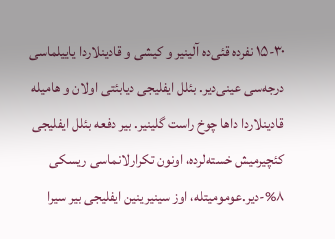۱۵-۳۰ نفرده قئی‌ده آلینیر و کیشی و قادینلاردا یاییلماسی درجه‌سی عینی‌دیر. بئلل ایفلیجی دیابئتی اولان و هامیله قادینلاردا داها چوخ راست گلینیر. بیر دفعه بئلل ایفلیجی کئچیرمیش خسته‌لرده، اونون تکرارلانماسی ریسکی ۸%-دیر.عومومیتله، اوز سینیرینین ایفلیجی بیر سیرا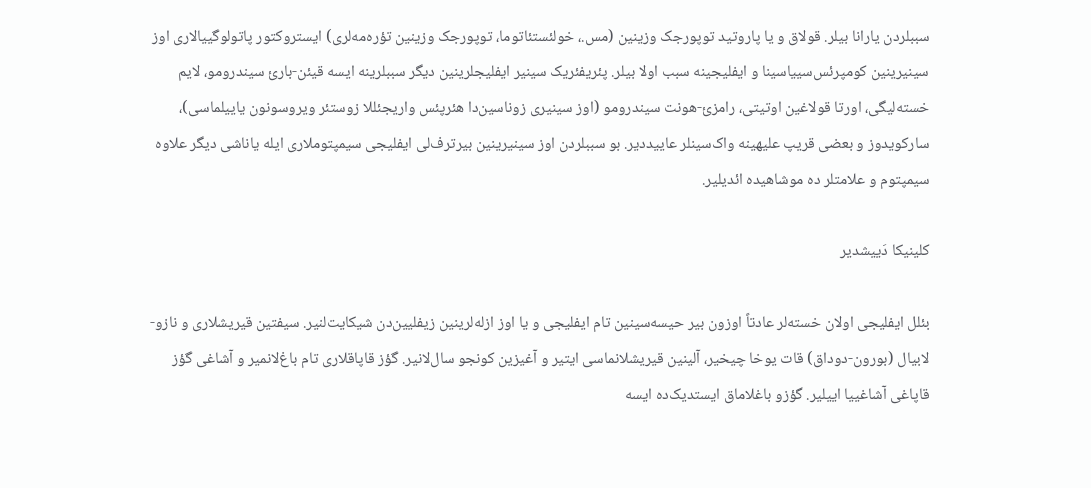سببلردن یارانا بیلر. قولاق و یا پاروتید توپورجک وزینین (مس.، خولئستئاتوما، توپورجک وزینین تؤره‌مه‌لری) ایستروکتور پاتولوگییالاری اوز سینیرینین کومپرئس‌سییاسینا و ایفلیجینه سبب اولا بیلر. پئریفئریک سینیر ایفلیجلرینین دیگر سببلرینه ایسه قیئن-بارئ سیندرومو، لایم خسته‌لیگی، اورتا قولاغین اوتیتی، رامزئ-هونت سیندرومو (اوز سینیری زوناسین‌دا هئرپئس واریجئللا زوستئر ویروسونون یاییلماسی)، سارکویدوز و بعضی قریپ علیهینه واک‌سینلر عاییددیر. بو سببلردن اوز سینیرینین بیرترف‌لی ایفلیجی سیمپتوملاری ایله یاناشی دیگر علاوه سیمپتوم و علامتلر ده موشاهیده ائدیلیر.

کلینیکا دَییشدیر

بئلل ایفلیجی اولان خسته‌لر عادتاً اوزون بیر حیسه‌سینین تام ایفلیجی و یا اوز ازله‌لرینین زیفلیین‌دن شیکایت‌لنیر. سیفتین قیریشلاری و نازو-لابیال (بورون-دوداق) قات یوخا چیخیر، آلینین قیریشلانماسی ایتیر و آغیزین کونجو سال‌لانیر. گؤز قاپاقلاری تام باغ‌لانمیر و آشاغی گؤز قاپاغی آشاغییا اییلیر. گؤزو باغلاماق ایستدیک‌ده ایسه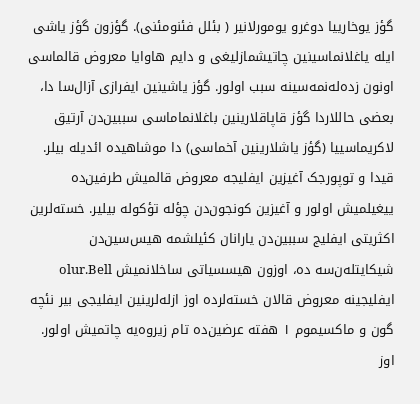گؤز یوخارییا دوغرو یومورلانیر ( بئلل فئنومئنی). گؤزون گؤز یاشی ایله یاغلانماسینین چاتیشمازلیغی و دایم هاوایا معروض قالماسی اونون زده‌له‌نمه‌سینه سبب اولور. گؤز یاشینین ایفرازی آزال‌سا دا، بعضی حاللاردا گؤز قاپاقلارینین باغلانماماسی سببین‌دن آرتیق لاکریماسییا (گؤز یاشلارینین آخماسی) دا موشاهیده ائدیله بیلر. قیدا و توپورجک آغیزین ایفلیجه معروض قالمیش طرفین‌ده ییغیلمیش اولور و آغیزین کونجون‌دن چؤله تؤکوله بیلیر. خسته‌لرین اکثریتی ایفلیج سببین‌دن یارانان کئیلشمه هیس‌سین‌دن شیکایتله‌ن‌سه ده، اوزون هیسسیاتی ساخلانمیش olur.Bell ایفلیجینه معروض قالان خسته‌لرده اوز ازله‌لرینین ایفلیجی بیر نئچه گون و ماکسیموم ۱ هفته عرضین‌ده تام زیروه‌یه چاتمیش اولور. اوز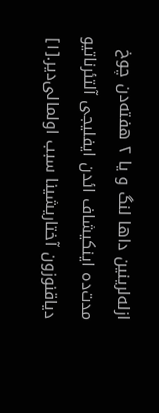ازله‌لرینین داها لنگ و یا ۲ هفته‌دن چوخ مدت‌ده اینکیشاف ائدن ایفلیجی آلتئرناتیو دیاقنوزون آختاریشینا سبب اولمالی‌دیر.[۱]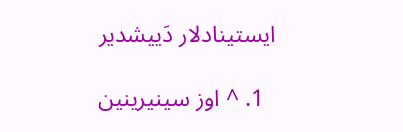ایستینادلار دَییشدیر

  1. ^ اوز سینیرینین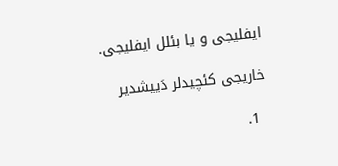ایفلیجی و یا بئلل ایفلیجی.

خاریجی کئچیدلر دَییشدیر

  1.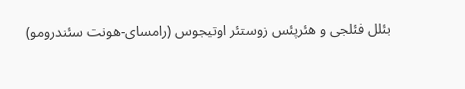بئلل فئلجی و هئرپئس زوستئر اوتیجوس (رامسای-هونت سئندرومو)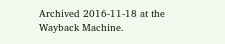Archived 2016-11-18 at the Wayback Machine.